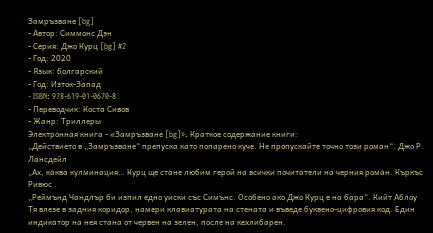Замръзване [bg]
- Автор: Симмонс Дэн
- Серия: Джо Курц [bg] #2
- Год: 2020
- Язык: болгарский
- Год: Изток-Запад
- ISBN: 978-619-01-0670-8
- Переводчик: Коста Сивов
- Жанр: Триллеры
Электронная книга - «Замръзване [bg]». Краткое содержание книги:
„Действието в „Замръзване“ препуска като попарено куче. Не пропускайте точно този роман“. Джо Р. Лансдейл
„Ах, каква кулминация… Курц ще стане любим герой на всички почитатели на черния роман. Къркъс Ривюс
„Реймънд Чандлър би изпил едно уиски със Симънс. Особено ако Джо Курц е на бара“. Кийт Аблоу
Тя влезе в задния коридор, намери клавиатурата на стената и въведе буквено-цифровия код. Един индикатор на нея стана от червен на зелен, после на кехлибарен.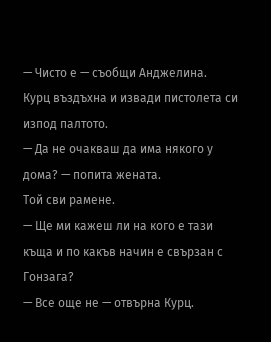— Чисто е — съобщи Анджелина.
Курц въздъхна и извади пистолета си изпод палтото.
— Да не очакваш да има някого у дома? — попита жената.
Той сви рамене.
— Ще ми кажеш ли на кого е тази къща и по какъв начин е свързан с Гонзага?
— Все още не — отвърна Курц.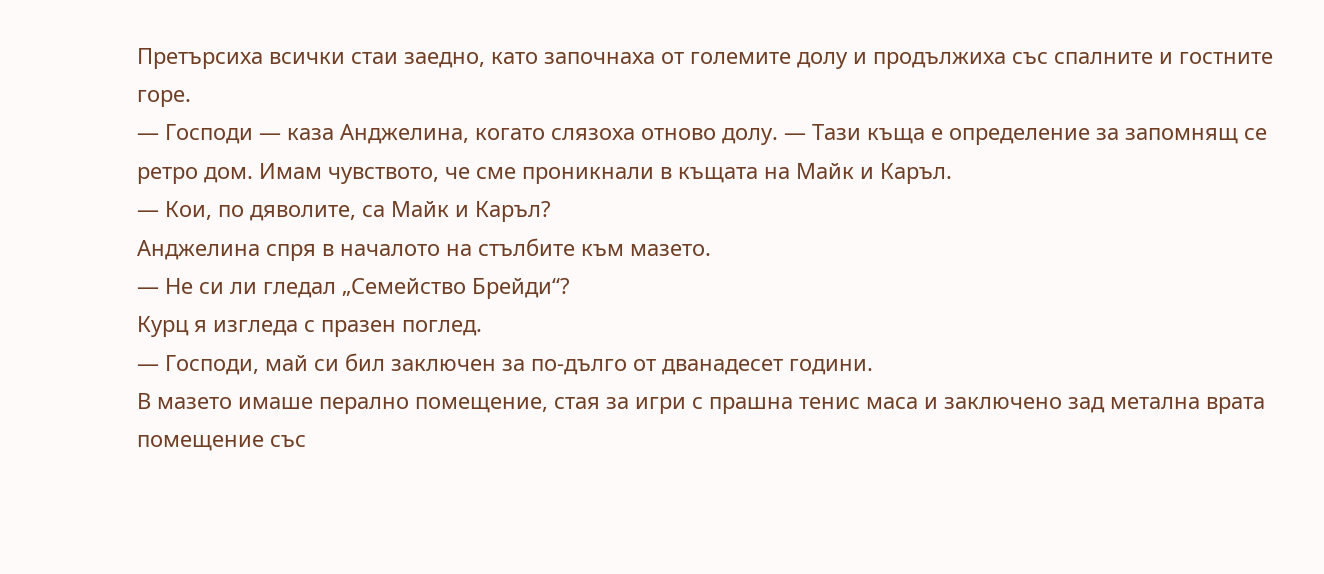Претърсиха всички стаи заедно, като започнаха от големите долу и продължиха със спалните и гостните горе.
— Господи — каза Анджелина, когато слязоха отново долу. — Тази къща е определение за запомнящ се ретро дом. Имам чувството, че сме проникнали в къщата на Майк и Каръл.
— Кои, по дяволите, са Майк и Каръл?
Анджелина спря в началото на стълбите към мазето.
— Не си ли гледал „Семейство Брейди“?
Курц я изгледа с празен поглед.
— Господи, май си бил заключен за по-дълго от дванадесет години.
В мазето имаше перално помещение, стая за игри с прашна тенис маса и заключено зад метална врата помещение със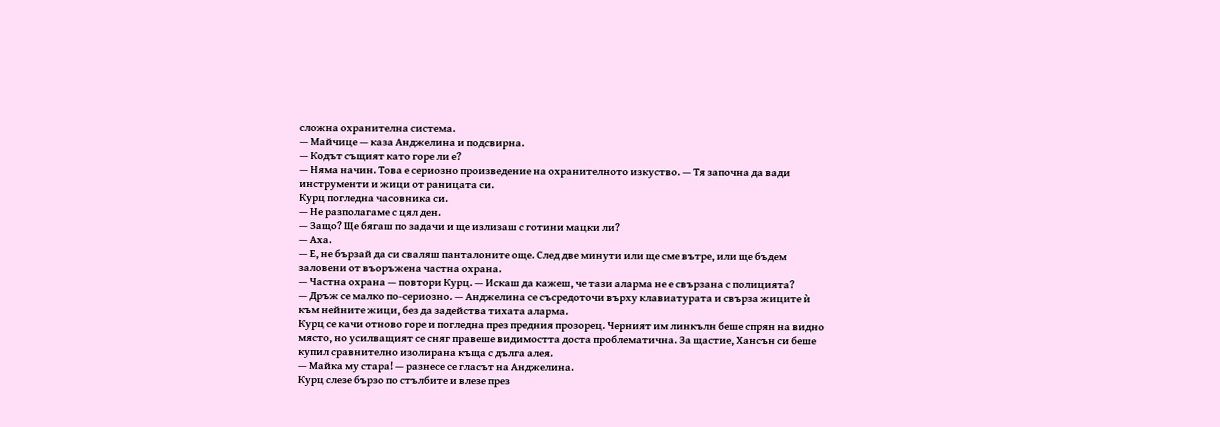сложна охранителна система.
— Майчице — каза Анджелина и подсвирна.
— Кодът същият като горе ли е?
— Няма начин. Това е сериозно произведение на охранителното изкуство. — Тя започна да вади инструменти и жици от раницата си.
Курц погледна часовника си.
— Не разполагаме с цял ден.
— Защо? Ще бягаш по задачи и ще излизаш с готини мацки ли?
— Аха.
— Е, не бързай да си сваляш панталоните още. След две минути или ще сме вътре, или ще бъдем заловени от въоръжена частна охрана.
— Частна охрана — повтори Курц. — Искаш да кажеш, че тази аларма не е свързана с полицията?
— Дръж се малко по-сериозно. — Анджелина се съсредоточи върху клавиатурата и свърза жиците ѝ към нейните жици, без да задейства тихата аларма.
Курц се качи отново горе и погледна през предния прозорец. Черният им линкълн беше спрян на видно място, но усилващият се сняг правеше видимостта доста проблематична. За щастие, Хансън си беше купил сравнително изолирана къща с дълга алея.
— Майка му стара! — разнесе се гласът на Анджелина.
Курц слезе бързо по стълбите и влезе през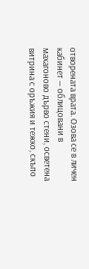отворената врата. Озова се в личен кабинет — облицовани в махагоново дърво стени, осветена витрина с оръжия и тежко, скъпо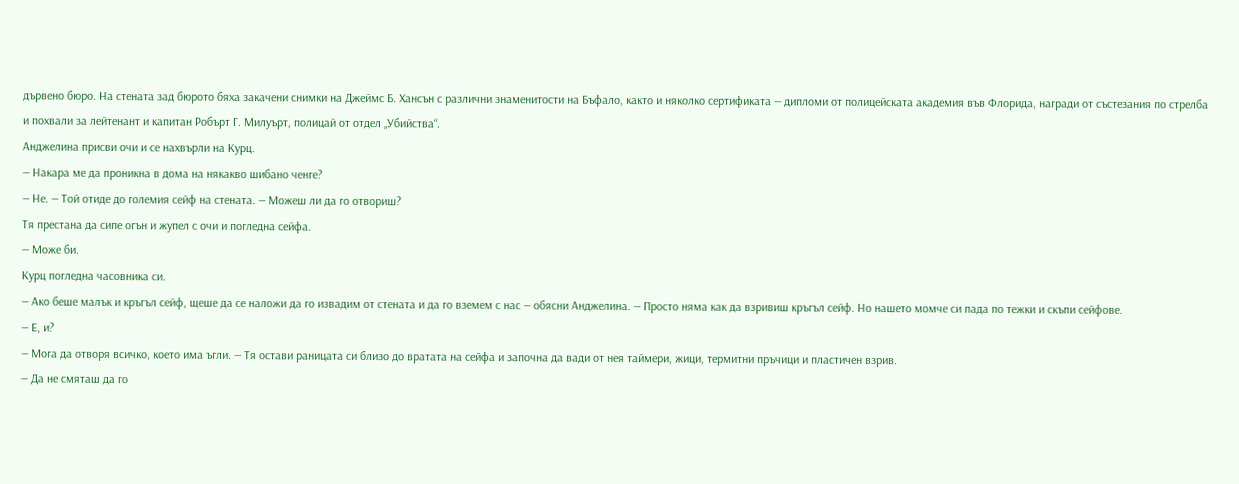дървено бюро. На стената зад бюрото бяха закачени снимки на Джеймс Б. Хансън с различни знаменитости на Бъфало, както и няколко сертификата — дипломи от полицейската академия във Флорида, награди от състезания по стрелба и похвали за лейтенант и капитан Робърт Г. Милуърт, полицай от отдел „Убийства“.
Анджелина присви очи и се нахвърли на Курц.
— Накара ме да проникна в дома на някакво шибано ченге?
— Не. — Той отиде до големия сейф на стената. — Можеш ли да го отвориш?
Тя престана да сипе огън и жупел с очи и погледна сейфа.
— Може би.
Курц погледна часовника си.
— Ако беше малък и кръгъл сейф, щеше да се наложи да го извадим от стената и да го вземем с нас — обясни Анджелина. — Просто няма как да взривиш кръгъл сейф. Но нашето момче си пада по тежки и скъпи сейфове.
— Е, и?
— Мога да отворя всичко, което има ъгли. — Тя остави раницата си близо до вратата на сейфа и започна да вади от нея таймери, жици, термитни пръчици и пластичен взрив.
— Да не смяташ да го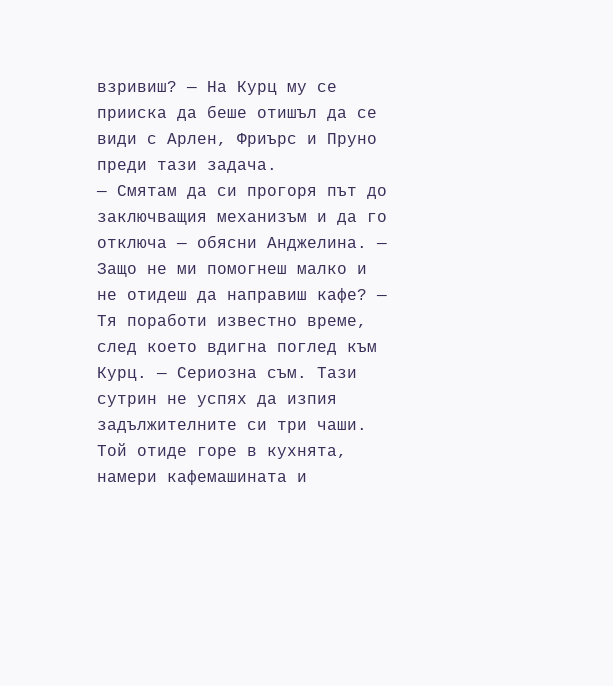взривиш? — На Курц му се прииска да беше отишъл да се види с Арлен, Фриърс и Пруно преди тази задача.
— Смятам да си прогоря път до заключващия механизъм и да го отключа — обясни Анджелина. — Защо не ми помогнеш малко и не отидеш да направиш кафе? — Тя поработи известно време, след което вдигна поглед към Курц. — Сериозна съм. Тази сутрин не успях да изпия задължителните си три чаши.
Той отиде горе в кухнята, намери кафемашината и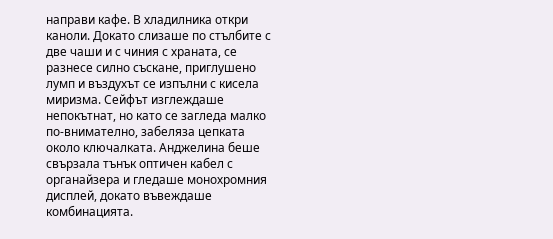направи кафе. В хладилника откри каноли. Докато слизаше по стълбите с две чаши и с чиния с храната, се разнесе силно съскане, приглушено лумп и въздухът се изпълни с кисела миризма. Сейфът изглеждаше непокътнат, но като се загледа малко по-внимателно, забеляза цепката около ключалката. Анджелина беше свързала тънък оптичен кабел с органайзера и гледаше монохромния дисплей, докато въвеждаше комбинацията.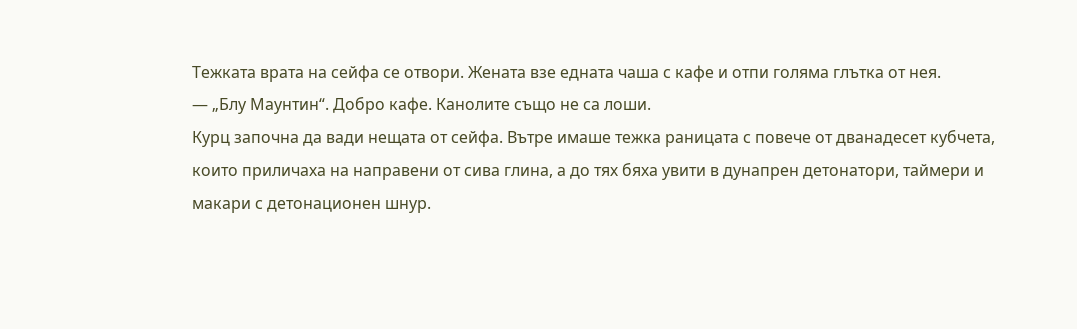Тежката врата на сейфа се отвори. Жената взе едната чаша с кафе и отпи голяма глътка от нея.
— „Блу Маунтин“. Добро кафе. Канолите също не са лоши.
Курц започна да вади нещата от сейфа. Вътре имаше тежка раницата с повече от дванадесет кубчета, които приличаха на направени от сива глина, а до тях бяха увити в дунапрен детонатори, таймери и макари с детонационен шнур.